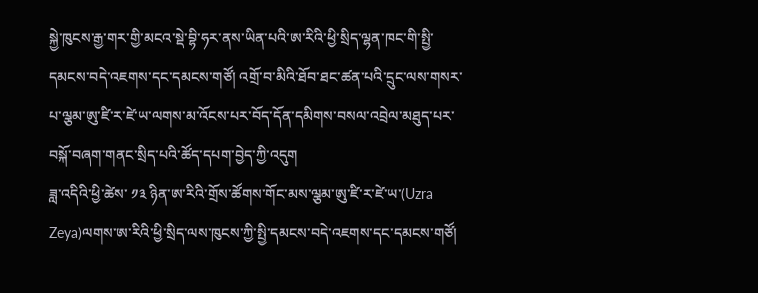སྐྱེ་ཁུངས་རྒྱ་གར་གྱི་མངའ་སྡེ་བྷི་ཧར་ནས་ཡིན་པའི་ཨ་རིའི་ཕྱི་སྲིད་ལྷན་ཁང་གི་སྤྱི་དམངས་བདེ་འཇགས་དང་དམངས་གཙོ། འགྲོ་བ་མིའི་ཐོབ་ཐང་ཚན་པའི་དྲུང་ལས་གསར་པ་ལྕམ་ཨུ་ཛི་ར་ཛེ་ཡ་ལགས་མ་འོངས་པར་བོད་དོན་དམིགས་བསལ་འབྲེལ་མཐུད་པར་བསྐོ་བཞག་གནང་སྲིད་པའི་ཚོད་དཔག་བྱེད་ཀྱི་འདུག
ཟླ་འདིའི་ཕྱི་ཚེས་ ༡༣ ཉིན་ཨ་རིའི་གྲོས་ཚོགས་གོང་མས་ལྕམ་ཨུ་ཛི་ར་ཛེ་ཡ་(Uzra Zeya)ལགས་ཨ་རིའི་ཕྱི་སྲིད་ལས་ཁུངས་ཀྱི་སྤྱི་དམངས་བདེ་འཇགས་དང་དམངས་གཙོ།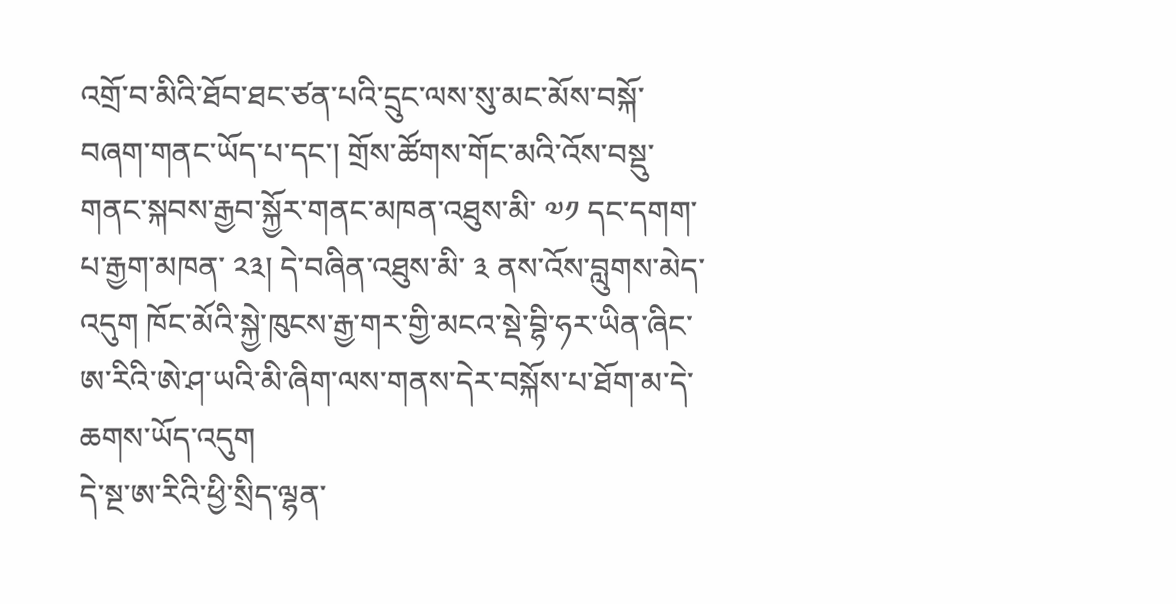འགྲོ་བ་མིའི་ཐོབ་ཐང་ཙན་པའི་དྲུང་ལས་སུ་མང་མོས་བསྐོ་བཞག་གནང་ཡོད་པ་དང་། གྲོས་ཚོགས་གོང་མའི་འོས་བསྡུ་གནང་སྐབས་རྒྱབ་སྐྱོར་གནང་མཁན་འཐུས་མི་ ༧༡ དང་དགག་པ་རྒྱག་མཁན་ ༢༣། དེ་བཞིན་འཐུས་མི་ ༣ ནས་འོས་བླུགས་མེད་འདུག ཁོང་མོའི་སྐྱེ་ཁུངས་རྒྱ་གར་གྱི་མངའ་སྡེ་བྷི་ཧར་ཡིན་ཞིང་ཨ་རིའི་ཨེ་ཤ་ཡའི་མི་ཞིག་ལས་གནས་དེར་བསྐོས་པ་ཐོག་མ་དེ་ཆགས་ཡོད་འདུག
དེ་སྔ་ཨ་རིའི་ཕྱི་སྲིད་ལྷན་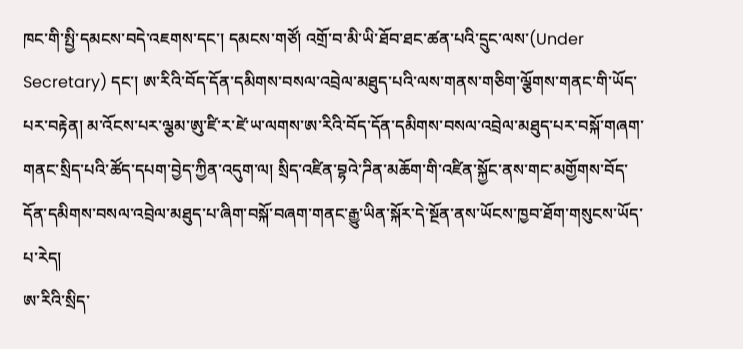ཁང་གི་སྤྱི་དམངས་བདེ་འཇགས་དང་། དམངས་གཙོ། འགྲོ་བ་མི་ཡི་ཐོབ་ཐང་ཚན་པའི་དྲུང་ལས་(Under Secretary) དང་། ཨ་རིའི་བོད་དོན་དམིགས་བསལ་འབྲེལ་མཐུད་པའི་ལས་གནས་གཅིག་ལྕོགས་གནང་གི་ཡོད་པར་བརྟེན། མ་འོངས་པར་ལྕམ་ཨུ་ཛི་ར་ཛེ་ཡ་ལགས་ཨ་རིའི་བོད་དོན་དམིགས་བསལ་འབྲེལ་མཐུད་པར་བསྐོ་གཞག་གནང་སྲིད་པའི་ཚོད་དཔག་བྱེད་ཀྱིན་འདུག་ལ། སྲིད་འཛིན་བྷའེ་ཌིན་མཆོག་གི་འཛིན་སྐྱོང་ནས་གང་མགྱོགས་བོད་དོན་དམིགས་བསལ་འབྲེལ་མཐུད་པ་ཞིག་བསྐོ་བཞག་གནང་རྒྱུ་ཡིན་སྐོར་དེ་སྔོན་ནས་ཡོངས་ཁྱབ་ཐོག་གསུངས་ཡོད་པ་རེད།
ཨ་རིའི་སྲིད་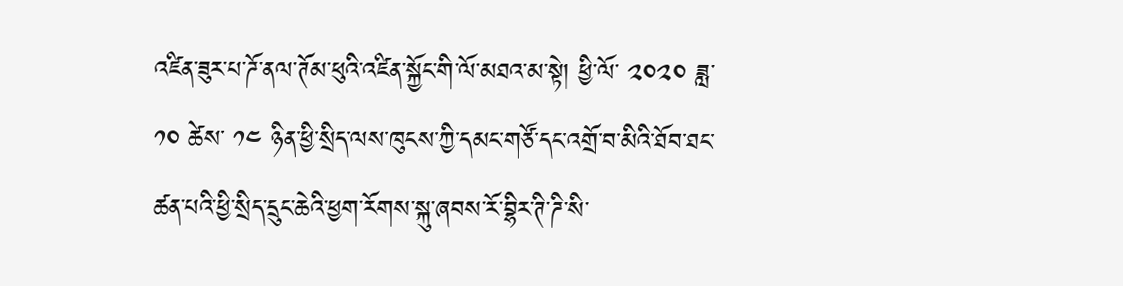འཛིན་ཟུར་པ་ཌོ་ནལ་ཊོམ་ཕུའི་འཛིན་སྐྱོང་གི་ལོ་མཐའ་མ་སྟེ། ཕྱི་ལོ་ ༢༠༢༠ ཟླ་ ༡༠ ཚེས་ ༡༤ ཉིན་ཕྱི་སྲིད་ལས་ཁུངས་ཀྱི་དམང་གཙོ་དང་འགྲོ་བ་མིའི་ཐོབ་ཐང་ཚན་པའི་ཕྱི་སྲིད་དྲུང་ཆེའི་ཕྱག་རོགས་སྐུ་ཞབས་རོ་བྷིར་ཊི་ཌི་སི་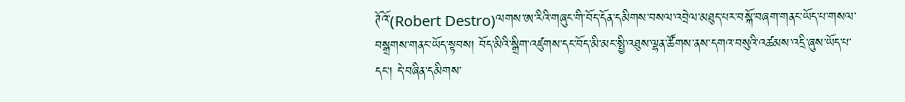ཊོའོ་(Robert Destro)ལགས་ཨ་རིའི་གཞུང་གི་བོད་དོན་དམིགས་བསལ་འབྲེལ་མཐུད་པར་བསྐོ་བཞག་གནང་ཡོད་པ་གསལ་བསྒྲགས་གནང་ཡོད་སྟབས། བོད་མིའི་སྒྲིག་འཛུགས་དང་བོད་མི་མང་སྤྱི་འཐུས་ལྷན་ཚོགས་ནས་དགའ་བསུའི་འཚམས་འདྲི་ཞུས་ཡོད་པ་དང་། དེ་བཞིན་དམིགས་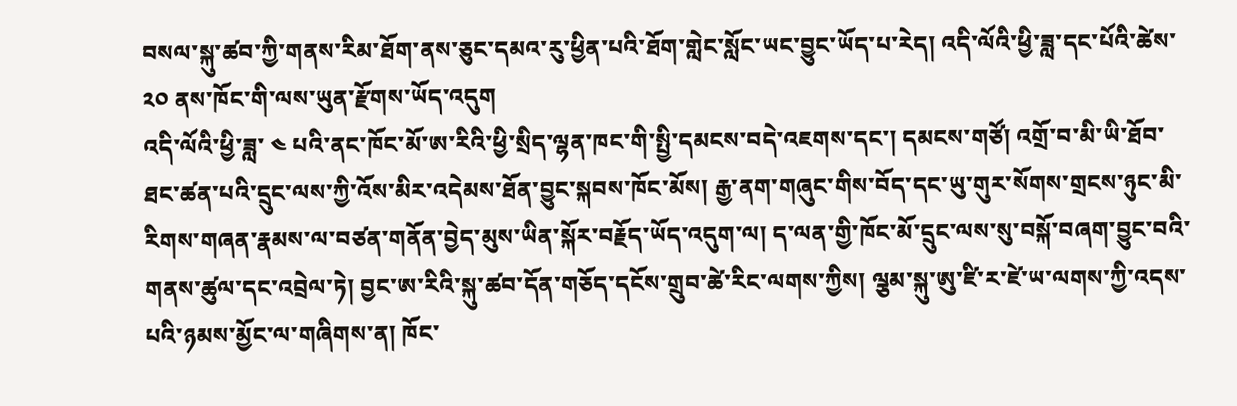བསལ་སྐུ་ཚབ་ཀྱི་གནས་རིམ་ཐོག་ནས་ཅུང་དམའ་རུ་ཕྱིན་པའི་ཐོག་གླེང་སློང་ཡང་བྱུང་ཡོད་པ་རེད། འདི་ལོའི་ཕྱི་ཟླ་དང་པོའི་ཚེས་ ༢༠ ནས་ཁོང་གི་ལས་ཡུན་རྫོགས་ཡོད་འདུག
འདི་ལོའི་ཕྱི་ཟླ་ ༤ པའི་ནང་ཁོང་མོ་ཨ་རིའི་ཕྱི་སྲིད་ལྷན་ཁང་གི་སྤྱི་དམངས་བདེ་འཇགས་དང་། དམངས་གཙོ། འགྲོ་བ་མི་ཡི་ཐོབ་ཐང་ཚན་པའི་དྲུང་ལས་ཀྱི་འོས་མིར་འདེམས་ཐོན་བྱུང་སྐབས་ཁོང་མོས། རྒྱ་ནག་གཞུང་གིས་བོད་དང་ཡུ་གུར་སོགས་གྲངས་ཉུང་མི་རིགས་གཞན་རྣམས་ལ་བཙན་གནོན་བྱེད་མུས་ཡིན་སྐོར་བརྗོད་ཡོད་འདུག་ལ། ད་ལན་གྱི་ཁོང་མོ་དྲུང་ལས་སུ་བསྐོ་བཞག་བྱུང་བའི་གནས་ཚུལ་དང་འབྲེལ་ཏེ། བྱང་ཨ་རིའི་སྐུ་ཚབ་དོན་གཅོད་དངོས་གྲུབ་ཚེ་རིང་ལགས་ཀྱིས། ལྕམ་སྐུ་ཨུ་ཛི་ར་ཛེ་ཡ་ལགས་ཀྱི་འདས་པའི་ཉམས་མྱོང་ལ་གཞིགས་ན། ཁོང་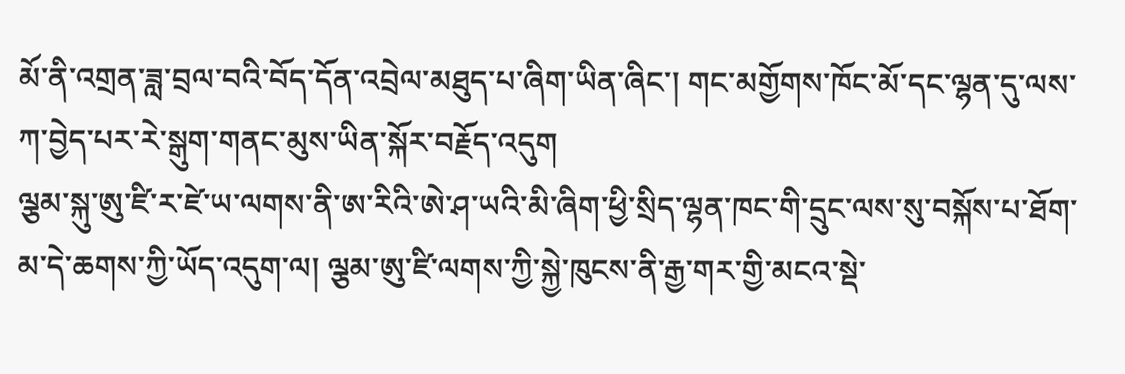མོ་ནི་འགྲན་ཟླ་བྲལ་བའི་བོད་དོན་འབྲེལ་མཐུད་པ་ཞིག་ཡིན་ཞིང་། གང་མགྱོགས་ཁོང་མོ་དང་ལྷན་དུ་ལས་ཀ་བྱེད་པར་རེ་སྒུག་གནང་མུས་ཡིན་སྐོར་བརྗོད་འདུག
ལྕམ་སྐུ་ཨུ་ཛི་ར་ཛེ་ཡ་ལགས་ནི་ཨ་རིའི་ཨེ་ཤ་ཡའི་མི་ཞིག་ཕྱི་སྲིད་ལྷན་ཁང་གི་དྲུང་ལས་སུ་བསྐོས་པ་ཐོག་མ་དེ་ཆགས་ཀྱི་ཡོད་འདུག་ལ། ལྕམ་ཨུ་ཛི་ལགས་ཀྱི་སྐྱེ་ཁུངས་ནི་རྒྱ་གར་གྱི་མངའ་སྡེ་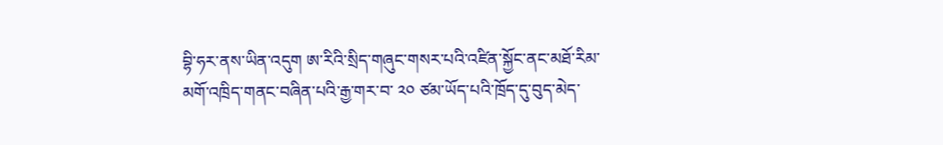བྷི་ཧར་ནས་ཡིན་འདུག ཨ་རིའི་སྲིད་གཞུང་གསར་པའི་འཛིན་སྐྱོང་ནང་མཐོ་རིམ་མགོ་འཁྲིད་གནང་བཞིན་པའི་རྒྱ་གར་བ་ ༢༠ ཙམ་ཡོད་པའི་ཁྲོད་དུ་བུད་མེད་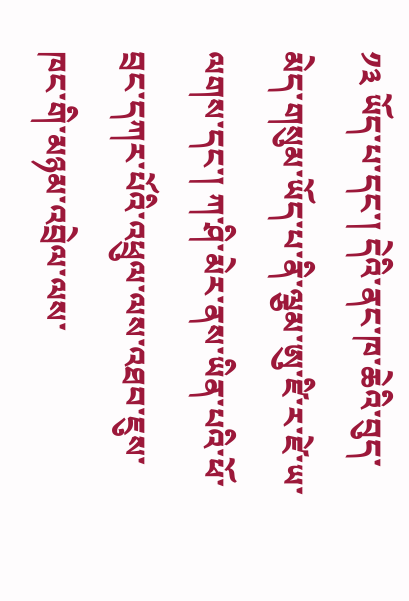༡༣ ཡོད་པ་དང་། དེའི་ནང་ཁ་ཆེའི་བུད་མེད་གསུམ་ཡོད་པ་ནི་ལྕམ་ཨུ་ཛི་ར་ཛེ་ཡ་ལགས་དང་། ཀ་ཤི་མེར་ནས་ཡིན་པའི་ཕོ་བྲང་དཀར་པོའི་འཕྲུལ་ལས་འཐབ་ཇུས་ཁང་གི་མཉམ་འབྲེལ་ལས་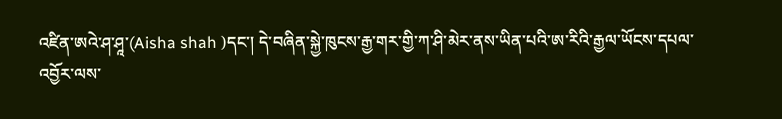འཛིན་ཨའེ་ཤ་ཤཱ་(Aisha shah )དང་། དེ་བཞིན་སྐྱེ་ཁུངས་རྒྱ་གར་གྱི་ཀ་ཤི་མེར་ནས་ཡིན་པའི་ཨ་རིའི་རྒྱལ་ཡོངས་དཔལ་འབྱོར་ལས་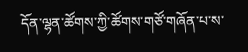དོན་ལྷན་ཚོགས་ཀྱི་ཚོགས་གཙོ་གཞོན་པ་ས་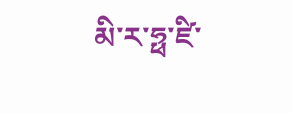མི་ར་ཧྥ་ཛི་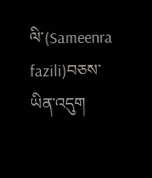ལི་(Sameenra fazili)བཅས་ཡིན་འདུག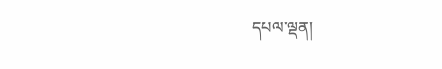དཔལ་ལྡན།